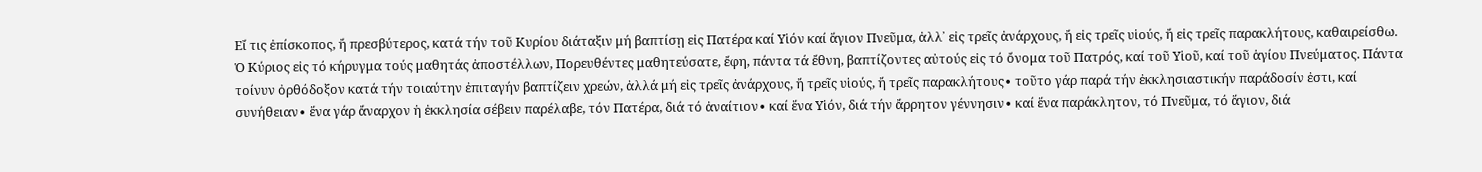Εἴ τις ἐπίσκοπος, ἤ πρεσβύτερος, κατά τήν τοῦ Κυρίου διάταξιν μή βαπτίσῃ εἰς Πατέρα καί Υἱόν καί ἅγιον Πνεῦμα, ἀλλ᾿ εἰς τρεῖς ἀνάρχους, ἤ εἰς τρεῖς υἱούς, ἤ εἰς τρεῖς παρακλήτους, καθαιρείσθω.
Ὁ Κύριος εἰς τό κήρυγμα τούς μαθητάς ἀποστέλλων, Πορευθέντες μαθητεύσατε, ἔφη, πάντα τά ἔθνη, βαπτίζοντες αὐτούς εἰς τό ὄνομα τοῦ Πατρός, καί τοῦ Υἱοῦ, καί τοῦ ἁγίου Πνεύματος. Πάντα τοίνυν ὀρθόδοξον κατά τήν τοιαύτην ἐπιταγήν βαπτίζειν χρεών, ἀλλά μή εἰς τρεῖς ἀνάρχους, ἤ τρεῖς υἱούς, ἤ τρεῖς παρακλήτους∙ τοῦτο γάρ παρά τήν ἐκκλησιαστικήν παράδοσίν ἐστι, καί συνήθειαν∙ ἕνα γάρ ἄναρχον ἡ ἐκκλησία σέβειν παρέλαβε, τόν Πατέρα, διά τό ἀναίτιον∙ καί ἕνα Υἱόν, διά τήν ἄρρητον γέννησιν∙ καί ἕνα παράκλητον, τό Πνεῦμα, τό ἅγιον, διά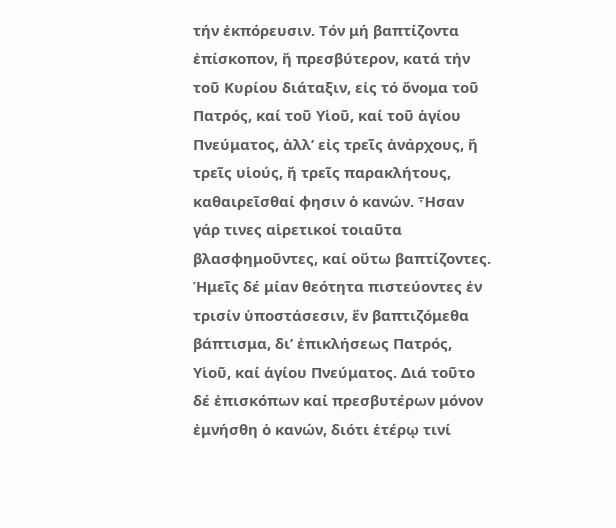τήν ἐκπόρευσιν. Τόν μή βαπτίζοντα ἐπίσκοπον, ἤ πρεσβύτερον, κατά τήν τοῦ Κυρίου διάταξιν, εἰς τό ὄνομα τοῦ Πατρός, καί τοῦ Υἱοῦ, καί τοῦ ἁγίου Πνεύματος, ἀλλ’ εἰς τρεῖς ἀνάρχους, ἤ τρεῖς υἱούς, ἤ τρεῖς παρακλήτους, καθαιρεῖσθαί φησιν ὁ κανών. Ἦσαν γάρ τινες αἱρετικοί τοιαῦτα βλασφημοῦντες, καί οὕτω βαπτίζοντες. Ἡμεῖς δέ μίαν θεότητα πιστεύοντες ἐν τρισίν ὑποστάσεσιν, ἕν βαπτιζόμεθα βάπτισμα, δι’ ἐπικλήσεως Πατρός, Υἱοῦ, καί ἁγίου Πνεύματος. Διά τοῦτο δέ ἐπισκόπων καί πρεσβυτέρων μόνον ἐμνήσθη ὁ κανών, διότι ἑτέρῳ τινί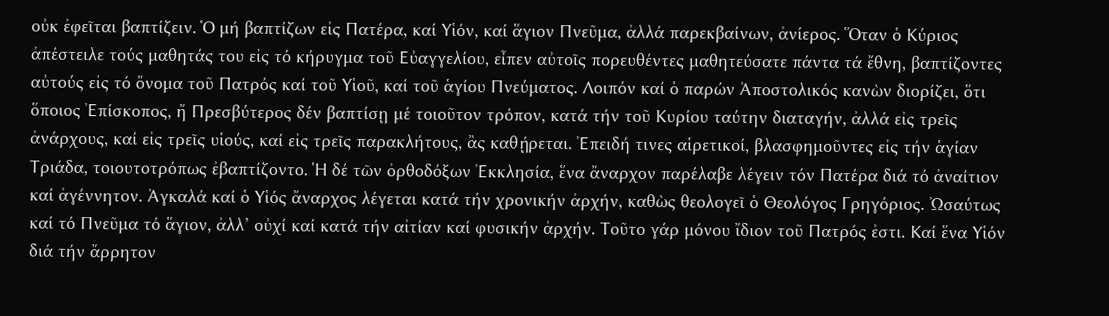οὐκ ἐφεῖται βαπτίζειν. Ὁ μή βαπτίζων εἰς Πατέρα, καί Υἱόν, καί ἅγιον Πνεῦμα, ἀλλά παρεκβαίνων, ἀνίερος. Ὅταν ὁ Κύριος ἀπέστειλε τούς μαθητάς του εἰς τό κήρυγμα τοῦ Εὐαγγελίου, εἶπεν αὐτοῖς πορευθέντες μαθητεύσατε πάντα τά ἔθνη, βαπτίζοντες αὐτούς εἰς τό ὄνομα τοῦ Πατρός καί τοῦ Υἱοῦ, καί τοῦ ἁγίου Πνεύματος. Λοιπόν καί ὁ παρών Ἀποστολικός κανὼν διορίζει, ὅτι ὅποιος Ἐπίσκοπος, ἤ Πρεσβύτερος δέν βαπτίσῃ μέ τοιοῦτον τρόπον, κατά τήν τοῦ Κυρίου ταύτην διαταγήν, ἀλλά εἰς τρεῖς ἀνάρχους, καί εἰς τρεῖς υἱούς, καί εἰς τρεῖς παρακλήτους, ἂς καθῄρεται. Ἐπειδή τινες αἱρετικοί, βλασφημοῦντες εἰς τήν ἁγίαν Τριάδα, τοιουτοτρόπως ἐβαπτίζοντο. Ἡ δέ τῶν ὀρθοδόξων Ἐκκλησία, ἕνα ἄναρχον παρέλαβε λέγειν τόν Πατέρα διά τό ἀναίτιον καί ἀγέννητον. Ἀγκαλά καί ὁ Υἱός ἄναρχος λέγεται κατά τήν χρονικήν ἀρχήν, καθὼς θεολογεῖ ὁ Θεολόγος Γρηγόριος. Ὠσαύτως καί τό Πνεῦμα τό ἅγιον, ἀλλ’ οὐχί καί κατά τήν αἰτίαν καί φυσικήν ἀρχήν. Τοῦτο γάρ μόνου ἴδιον τοῦ Πατρός ἐστι. Καί ἕνα Υἱόν διά τήν ἄρρητον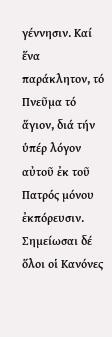γέννησιν. Καί ἕνα παράκλητον, τό Πνεῦμα τό ἅγιον, διά τήν ὑπέρ λόγον αὐτοῦ ἐκ τοῦ Πατρός μόνου ἐκπόρευσιν. Σημείωσαι δέ ὅλοι οἱ Κανόνες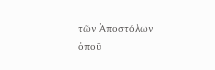τῶν Ἀποστόλων ὁποῦ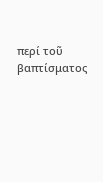περί τοῦ βαπτίσματος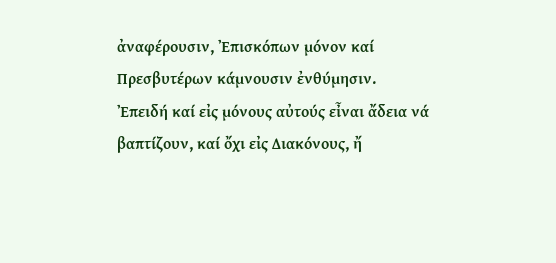ἀναφέρουσιν, Ἐπισκόπων μόνον καί Πρεσβυτέρων κάμνουσιν ἐνθύμησιν. Ἐπειδή καί εἰς μόνους αὐτούς εἶναι ἄδεια νά βαπτίζουν, καί ὄχι εἰς Διακόνους, ἤ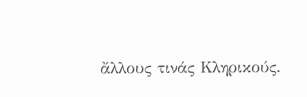ἄλλους τινάς Κληρικούς.